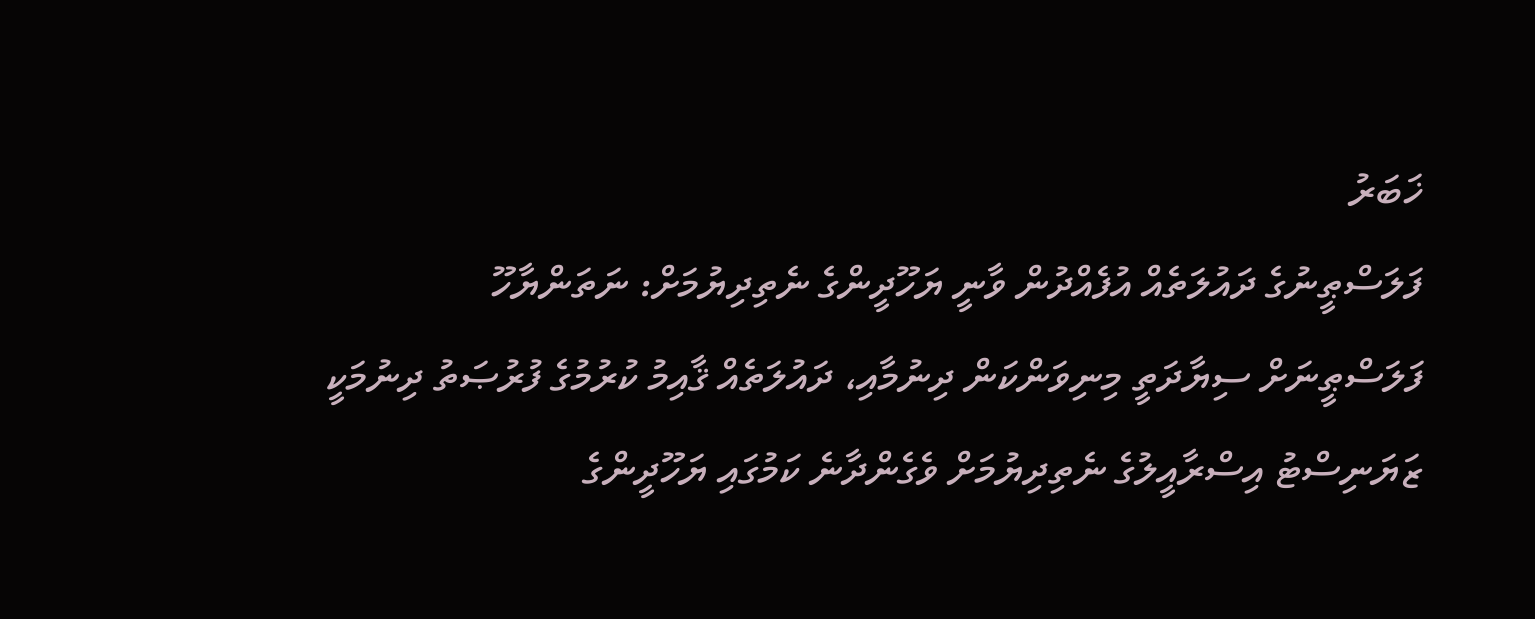ޚަބަރު
ފަލަސްޠީނުގެ ދައުލަތެއް އުފެއްދުން ވާނީ ޔަހޫދީންގެ ނެތިދިޔުމަށް: ނަތަންޔާހޫ
ފަލަސްޠީނަށް ސިޔާދަތީ މިނިވަންކަން ދިނުމާއި، ދައުލަތެއް ޤާއިމު ކުރުމުގެ ފުރުޞަތު ދިނުމަކީ ޒަޔަނިސްޓު އިސްރާއީލުގެ ނެތިދިޔުމަށް ވެގެންދާނެ ކަމުގައި ޔަހޫދީންގެ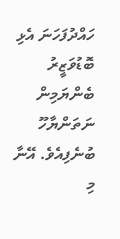ހައްދުފަހަނަ އެޅި ބޮޑުވަޒީރު ބެންޔަމިން ނަތަންޔާހޫ ބުނެފިއެވެ. އޭނާ މި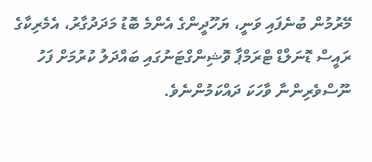މޭރުމުން ބުނެފައި ވަނީ، ޔަހޫދީންގެ އެންމެ ބޮޑު މަދަދުގާރު، އެމެރިކާގެ ރައީސް ޑޮނަލްޑް ޓްރަމްޕާ ވޮޝިންގްޓަނުގައި ބައްދަލު ކުރުމަށް ފަހު ނޫސްވެރިންނާ ވާހަކަ ދައްކަމުންނެވެ.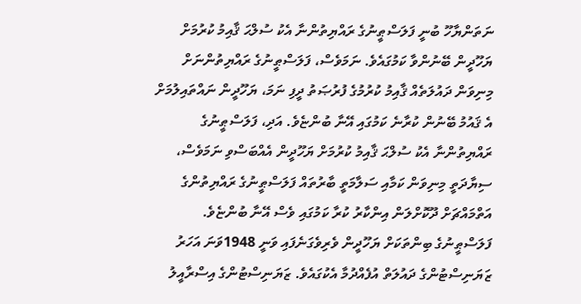ނަތަންޔާހޫ ބުނީ ފަލަސްޠީނުގެ ރައްޔިތުންނާ އެކު ސުލްޙަ ޤާއިމު ކުރުމަށް ޔަހޫދީން ބޭނުންވާ ކަމުގައެވެ. ނަމަވެސް، ފަލަސްޠީނުގެ ރައްޔިތުންނަށް މިނިވަން ދައުލަތެއް ޤާއިމު ކުރުމުގެ ފުރުޞަތު ދީފި ނަމަ، ޔަހޫދީން ނައްތައިލުމަށް އެ ޤައުމު ބޭނުން ކުރާނެ ކަމުގައި އޭނާ ބުންޏެވެ. އަދި، ފަލަސްޠީނުގެ ރައްޔިތުންނާ އެކު ސުލްޙަ ޤާއިމު ކުރުމަށް ޔަހޫދީން އެއްބަސްވި ނަމަވެސް، ސިޔާދަތީ މިނިވަން ކަމާއި ސަލާމަތީ ބާރުތައް ފަލަސްޠީނުގެ ރައްޔިތުންގެ އަތްމައްޗަށް ދޫކޮށްލަން އިންކާރު ކުރާ ކަމުގައި ވެސް އޭނާ ބުންޏެވެ.
ފަލަސްޠީނުގެ ބިންތަކަށް ޔަހޫދީން ވެރިވެގަނެފައި ވަނީ 1948ވަނަ އަހަރު ޒަޔަނިސްޓުންގެ ދައުލަތް އުފެއްދުމާ އެކުގައެވެ. ޒަޔަނިސްޓުންގެ އިސްރާއީލު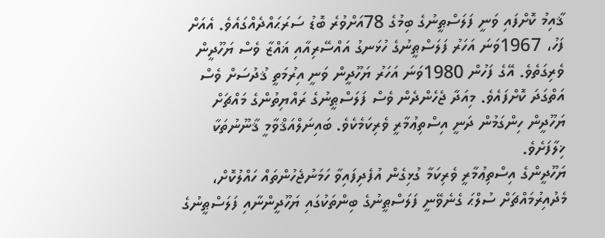ޤާއިމު ކޮށްފައި ވަނީ ފަލަސްޠީނުގެ ބިމުގެ 78އަށްވުރެ ބޮޑު ސަރަޙައްދެއްގައެވެ. އެއަށް ފަހު، 1967ވަނަ އަހަރު ފަލަސްޠީނުގެ ހުޅަނގު އައްސޭރިއާއި ޣައްޒާ ވެސް ޔަހޫދީން ވެރިގަތެވެ. އޭގެ ފަހުން 1980ވަނަ އަހަރު ޔަހޫދީން ވަނީ އިރުމަތީ ޤުދުސަށް ވެސް އަތްގަދަ ކޮށްފައެވެ. މިއަދާ ޖެހެންދެން ވެސް ފަލަސްޠީނުގެ ރައްޔިތުންގެ މައްޗަށް ޔަހޫދީން ހިންގަމުން ދަނީ އިސްތިޢުމާރީ ވެރިކަމެކެވެ. ބައިނަލްއަޤްވާމީ ޤާނޫނުތަކާ ޚިލާފަށެވެ.
ޔަހޫދީންގެ އިސްތިޢުމާރީ ވެރިކަމާ ގުޅިގެން އުފެދިފައިވާ ހަމަނުޖެހުންތައް ހައްލުކޮށް، މެދުއިރުމައްޗަށް ސުލްޙަ ގެނެވޭނީ ފަލަސްޠީނުގެ ބިންތަކުގައި ޔަހޫދީންނާއި ފަލަސްޠީނުގެ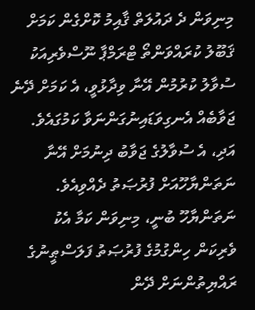މިނިވަން ދެ ދައުލަތް ޤާއިމު ކޮށްގެން ކަމަށް ޤަބޫލު ކުރައްވަންތޯ ޓްރަމްޕާ ނޫސްވެރިއަކު ސުވާލު ކުރުމުން އޭނާ ވިދާޅުވީ، އެ ކަމަށް ދޭނެ ޖަވާބެއް އެނގިވަޑައިނުގަންނަވާ ކަމުގައެވެ. އަދި، އެ ސުވާލުގެ ޖަވާބު ދިނުމަށް އޭނާ ނަތަންޔާހޫއަށް ފުރުޞަތު ދެއްވިއެވެ.
ނަތަންޔާހޫ ބުނީ، މިނިވަން ކަމާ އެކު ވެރިކަން ހިންގުމުގެ ފުރުޞަތު ފަލަސްޠީނުގެ ރައްޔިތުންނަށް ދޭން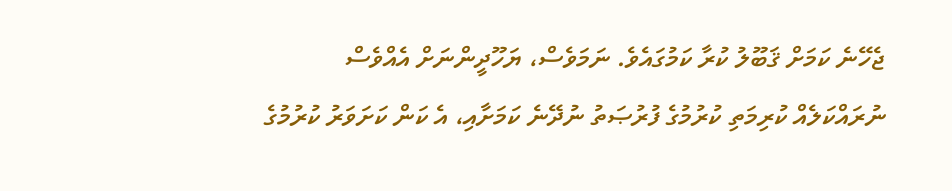ޖެހޭނެ ކަމަށް ޤަބޫލު ކުރާ ކަމުގައެވެ. ނަމަވެސް، ޔަހޫދީންނަށް އެއްވެސް ނުރައްކަލެއް ކުރިމަތި ކުރުމުގެ ފުރުޞަތު ނުދޭނެ ކަމަށާއި، އެ ކަން ކަށަވަރު ކުރުމުގެ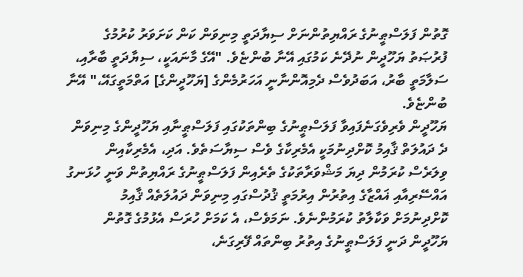ގޮތުން ފަލަސްޠީނުގެ ރައްޔިތުންނަށް ސިޔާދަތީ މިނިވަން ކަން ކަށަވަރު ކުރުމުގެ ފުރުޞަތު ޔަހޫދީން ނުދޭނެ ކަމުގައި އޭނާ ބުންޏެވެ. "އޭގެ މާނައަކީ، ސިޔާދަތީ ބާރާއި، ސަލާމަތީ ބާރު، އަބަދުވެސް ދެމިއޮންނާނީ އަހަރުމެންގެ [ޔަހޫދީންގެ] އަތްމަތީގައޭ،" އޭނާ ބުންޏެވެ.
ޔަހޫދީން ވެރިވެގަނެފައިވާ ފަލަސްޠީނުގެ ބިންތަކުގައި ފަލަސްޠީނާއި ޔަހޫދީންގެ މިނިވަން ދެ ދައުލަތް ޤާއިމު ކޮށްދިނުމަކީ އެމެރިކާގެ ވެސް ސިޔާސަތެވެ. އަދި، އެމެރިކާއިން ވިލަރެސް ކުރަމުން ދިޔަ މަޝްވަރާތަކުގެ ތެރެއިން ފަލަސްޠީނުގެ ރައްޔިތުން ވަނީ ހުޅަނގު އައްސޭރިއާއި ޣައްޒާގެ އިތުރުން އިރުމަތީ ޤުދުސްގައި މިނިވަން ދައުލަތެއް ޤާއިމު ކޮށްދިނުމަށް ވަކާލާތު ކުރަމުންނެވެ. ނަމަވެސް، އެ ކަމަށް ހުރަސް އެޅުމުގެ ގޮތުން ޔަހޫދީން ދަނީ ފަލަސްޠީނުގެ އިތުރު ބިންތައް ފޭރިގަނެ،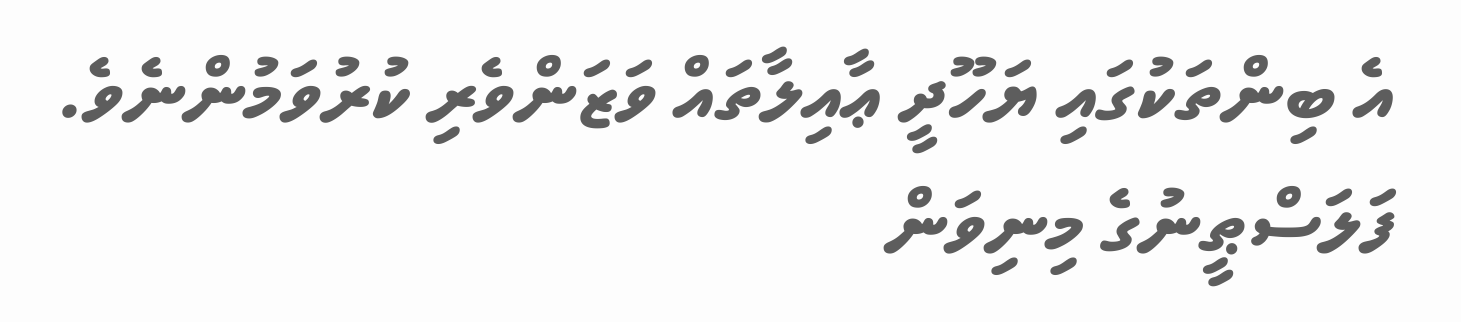އެ ބިންތަކުގައި ޔަހޫދީ ޢާއިލާތައް ވަޒަންވެރި ކުރުވަމުންނެވެ.
ފަލަސްޠީނުގެ މިނިވަން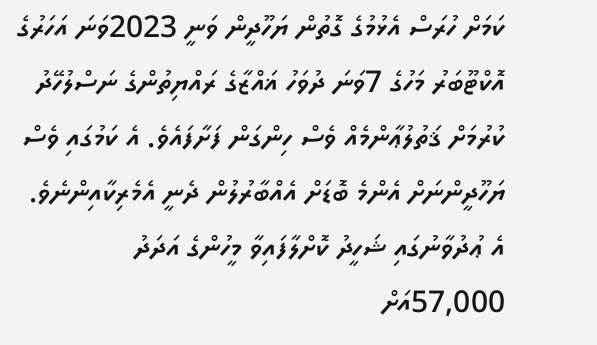ކަމަށް ހުރަސް އެޅުމުގެ ގޮތުން ޔަހޫދީން ވަނީ 2023ވަނަ އަހަރުގެ އޮކްޓޫބަރު މަހުގެ 7ވަނަ ދުވަހު ޣައްޒާގެ ރައްޔިތުންގެ ނަސްލުހޭދު ކުރުމަށް ޤަތުލުޢާންމެއް ވެސް ހިންގަން ފަށާފައެވެ. އެ ކަމުގައި ވެސް ޔަހޫދީންނަށް އެންމެ ބޮޑަށް އެއްބާރުލުން ދެނީ އެމެރިކާއިންނެވެ. އެ ޢުދުވާނުގައި ޝަހީދު ކޮށްލާފައިވާ މީހުންގެ އަދަދު 57,000އަށް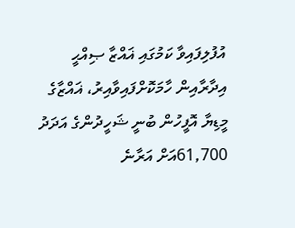އުފުލިފައިވާ ކަމުގައި ޣައްޒާ ޞިއްޙީ އިދާރާއިން ހާމަކޮށްފައިވާއިރު، ޣައްޒާގެ މީޑިޔާ އޮފީހުން ބުނީ ޝަހީދުންގެ އަދަދު 61,700އަށް އަރާނެ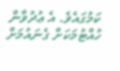ކަމުގައެވެ. އެ ޢުދުވާން ހުއްޓުމަކަށް ގެނައުމަށް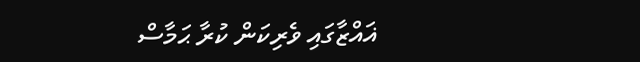ޣައްޒާގައި ވެރިކަން ކުރާ ޙަމާސް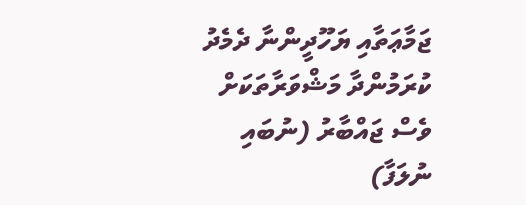ޖަމާޢަތާއި ޔަހޫދީންނާ ދެމެދު ކުރަމުންދާ މަޝްވަރާތަކަށް ވެސް ޖައްބާރު (ނުބައި ނުލަފާ)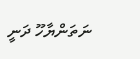ނަތަންޔާހޫ ދަނީ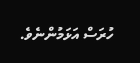ހުރަސް އަޅަމުންނެވެ.